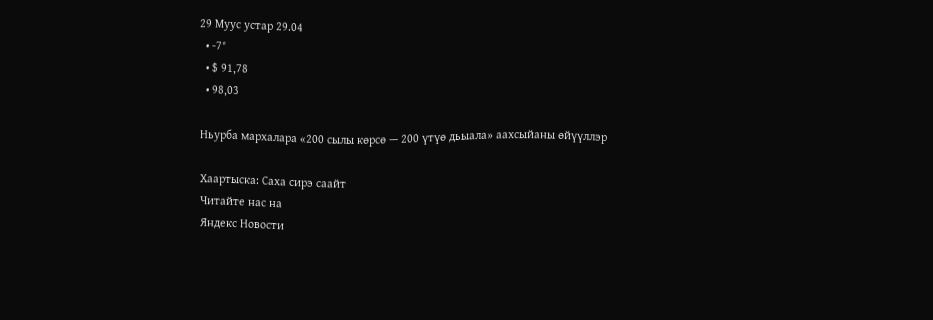29 Муус устар 29.04
  • -7°
  • $ 91,78
  • 98,03

Ньурба мархалара «200 сылы көрсө — 200 үтүө дьыала» аахсыйаны өйүүллэр

Хаартыска: Саха сирэ саайт
Читайте нас на
Яндекс Новости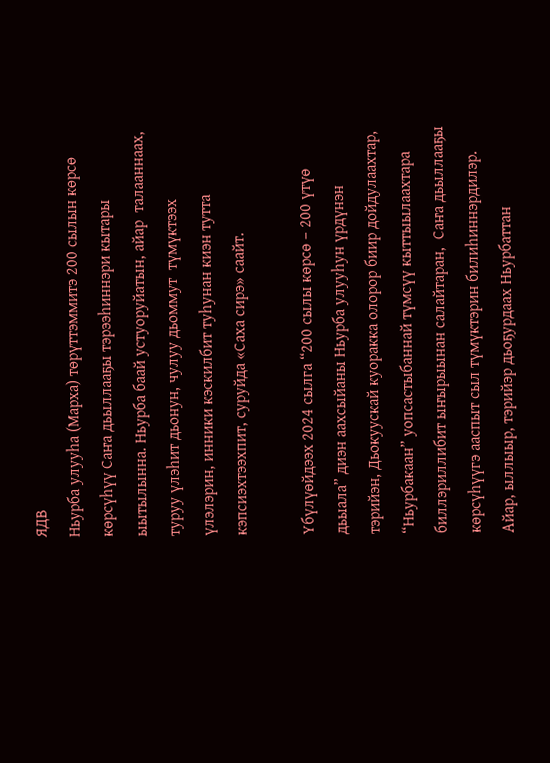ЯДВ
Ньурба улууһа (Марха) төрүттэммитэ 200 сылын көрсө көрсүһүү Саҥа дьыллааҕы тэрээһиннэри кытары ыытылынна. Ньурба баай устуоруйатын, айар  талааннаах, туруу үлэһит дьонун, чулуу дьоммут  түмүктээх үлэлэрин, инники кэскилбит туһунан киэн тутта кэпсиэхтээхпит, суруйда «Саха сирэ» саайт.

Үбүлүөйдээх 2024 сылга “200 сылы көрсө – 200 үтүө дьыала” диэн аахсыйаны Ньурба улууһун үрдүнэн  тэрийэн, Дьокуускай куоракка олорор биир дойдулаахтар, “Ньурбакаан” уопсастыбаннай түмсүү кыттыылаахтара биллэриллибит ыҥырыынан салайтаран,  Саҥа дьыллааҕы көрсүһүүгэ ааспыт сыл түмүктэрин билиһиннэрдилэр. Айар, ыллыыр, тэрийэр дьоҕурдаах Ньурбаттан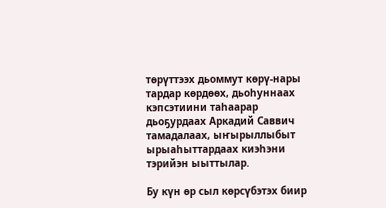төрүттээх дьоммут көрү-нары тардар көрдөөх, дьоһуннаах кэпсэтиини таһаарар дьоҕурдаах Аркадий Саввич тамадалаах, ыҥырыллыбыт ырыаһыттардаах киэһэни тэрийэн ыыттылар.

Бу күн өр сыл көрсүбэтэх биир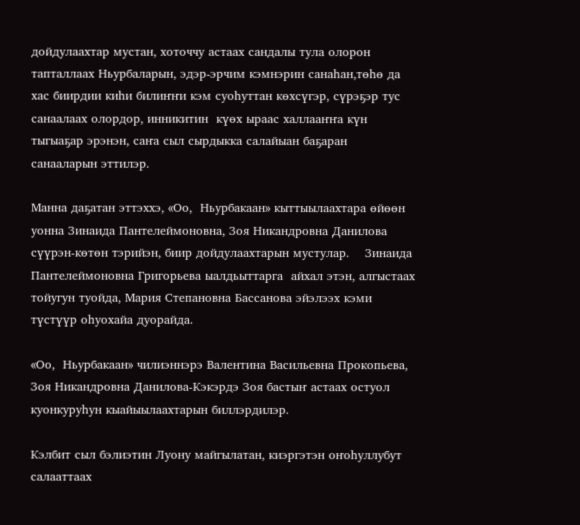дойдулаахтар мустан, хоточчу астаах сандалы тула олорон тапталлаах Ньурбаларын, эдэр-эрчим кэмнэрин санаһан,төһө да хас биирдии киһи билиҥҥи кэм суоһуттан көхсүгэр, сүрэҕэр тус санаалаах олордор, инникитин  күөх ыраас халлааҥҥа күн тыгыаҕар эрэнэн, саҥа сыл сырдыкка салайыан баҕаран санааларын эттилэр.

Манна даҕатан эттэххэ, «Оо,  Ньурбакаан» кыттыылаахтара өйөөн уонна Зинаида Пантелеймоновна, Зоя Никандровна Данилова сүүрэн-көтөн тэрийэн, биир дойдулаахтарын мустулар.    Зинаида Пантелеймоновна Григорьева ыалдьыттарга  айхал этэн, алгыстаах тойугун туойда, Мария Степановна Бассанова эйэлээх кэми түстүүр оһуохайа дуорайда.

«Оо,  Ньурбакаан» чилиэннэрэ Валентина Васильевна Прокопьева, Зоя Никандровна Данилова-Кэкэрдэ Зоя бастыҥ астаах остуол куонкуруһун кыайыылаахтарын биллэрдилэр.

Кэлбит сыл бэлиэтин Луону майгылатан, киэргэтэн оҥоһуллубут  салааттаах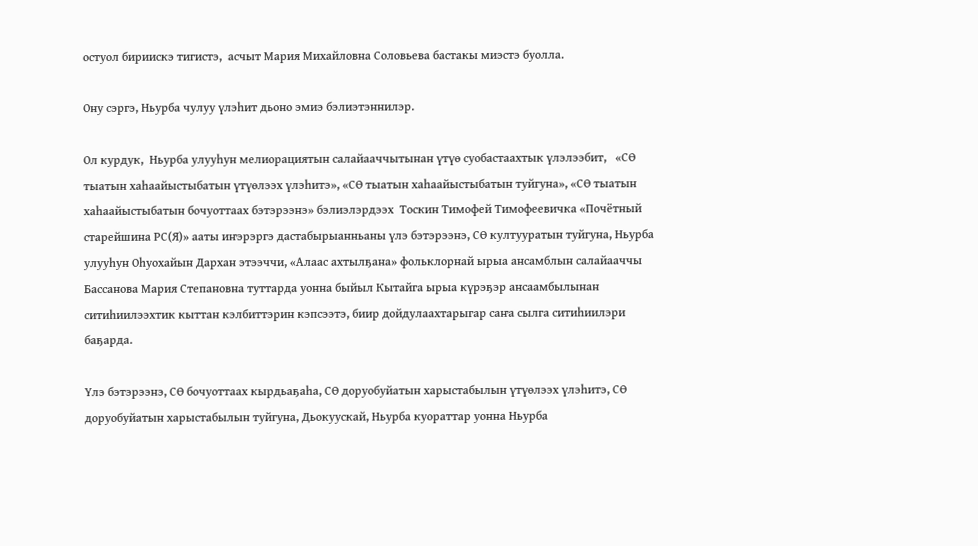остуол бириискэ тигистэ,  асчыт Мария Михайловна Соловьева бастакы миэстэ буолла.

Ону сэргэ, Ньурба чулуу үлэһит дьоно эмиэ бэлиэтэннилэр.

Ол курдук,  Ньурба улууһун мелиорациятын салайааччытынан үтүө суобастаахтык үлэлээбит,   «СӨ тыатын хаһаайыстыбатын үтүөлээх үлэһитэ», «СӨ тыатын хаһаайыстыбатын туйгуна», «СӨ тыатын хаһаайыстыбатын бочуоттаах бэтэрээнэ» бэлиэлэрдээх  Тоскин Тимофей Тимофеевичка «Почётный старейшина РС(Я)» ааты иҥэрэргэ дастабырыанньаны үлэ бэтэрээнэ, СӨ култууратын туйгуна, Ньурба улууһун Оһуохайын Дархан этээччи, «Алаас ахтылҕана» фольклорнай ырыа ансамблын салайааччы Бассанова Мария Степановна туттарда уонна быйыл Кытайга ырыа күрэҕэр ансаамбылынан ситиһиилээхтик кыттан кэлбиттэрин кэпсээтэ, биир дойдулаахтарыгар саҥа сылга ситиһиилэри баҕарда.

Үлэ бэтэрээнэ, СӨ бочуоттаах кырдьаҕаһа, СӨ доруобуйатын харыстабылын үтүөлээх үлэһитэ, СӨ доруобуйатын харыстабылын туйгуна, Дьокуускай, Ньурба куораттар уонна Ньурба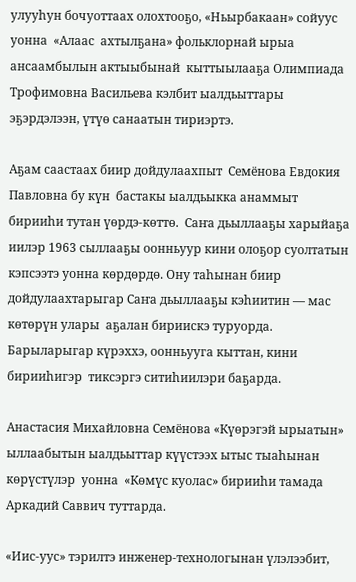улууһун бочуоттаах олохтооҕо, «Ньырбакаан» сойуус уонна  «Алаас  ахтылҕана» фольклорнай ырыа ансаамбылын актыыбынай  кыттыылааҕа Олимпиада Трофимовна Васильева кэлбит ыалдьыттары эҕэрдэлээн, үтүө санаатын тириэртэ.

Аҕам саастаах биир дойдулаахпыт  Семёнова Евдокия Павловна бу күн  бастакы ыалдьыкка анаммыт бирииһи тутан үөрдэ-көттө.  Саҥа дьыллааҕы харыйаҕа иилэр 1963 сыллааҕы оонньуур кини олоҕор суолтатын кэпсээтэ уонна көрдөрдө. Ону таһынан биир дойдулаахтарыгар Саҥа дьыллааҕы кэһиитин — мас көтөрүн улары  аҕалан бириискэ туруорда.  Барыларыгар күрэххэ, оонньууга кыттан, кини бирииһигэр  тиксэргэ ситиһиилэри баҕарда.

Анастасия Михайловна Семёнова «Күөрэгэй ырыатын» ыллаабытын ыалдьыттар күүстээх ытыс тыаһынан  көрүстүлэр  уонна  «Көмүс куолас» бирииһи тамада Аркадий Саввич туттарда.

«Иис-уус» тэрилтэ инженер-технологынан үлэлээбит,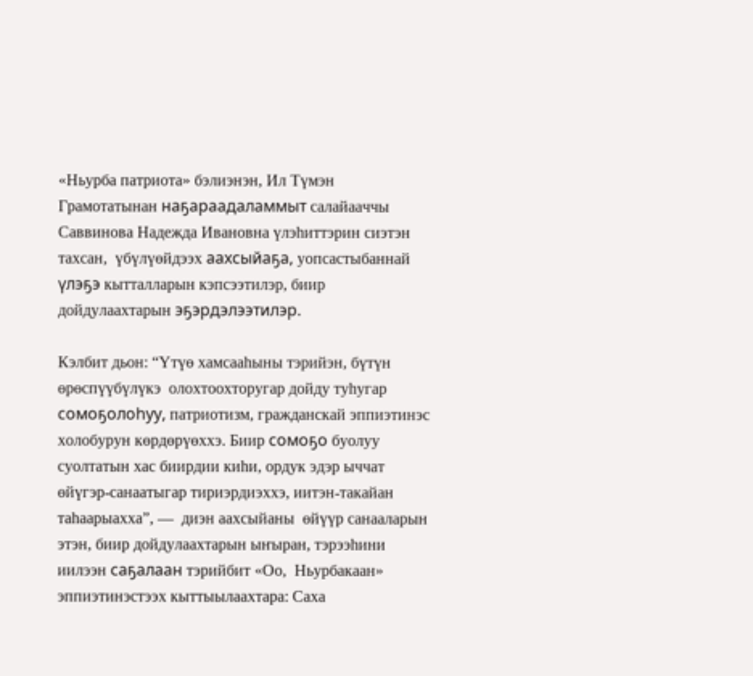«Ньурба патриота» бэлиэнэн, Ил Түмэн Грамотатынан наҕараадаламмыт салайааччы  Саввинова Надежда Ивановна үлэһиттэрин сиэтэн тахсан,  үбүлүөйдээх аахсыйаҕа, уопсастыбаннай  үлэҕэ кытталларын кэпсээтилэр, биир дойдулаахтарын эҕэрдэлээтилэр.

Кэлбит дьон: “Үтүө хамсааһыны тэрийэн, бүтүн өрөспүүбүлүкэ  олохтоохторугар дойду туһугар сомоҕолоһуу, патриотизм, гражданскай эппиэтинэс холобурун көрдөрүөххэ. Биир сомоҕо буолуу суолтатын хас биирдии киһи, ордук эдэр ыччат өйүгэр-санаатыгар тириэрдиэххэ, иитэн-такайан таһаарыахха”, —  диэн аахсыйаны  өйүүр санааларын этэн, биир дойдулаахтарын ыҥыран, тэрээһини иилээн саҕалаан тэрийбит «Оо,  Ньурбакаан» эппиэтинэстээх кыттыылаахтара: Саха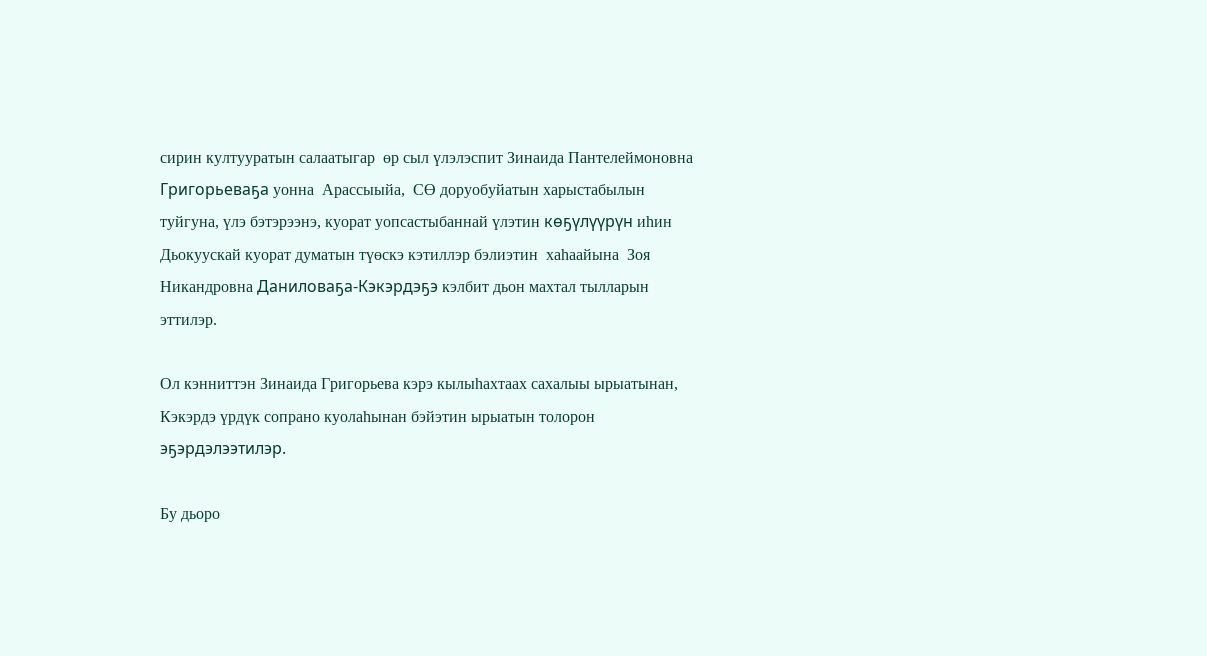сирин култууратын салаатыгар  өр сыл үлэлэспит Зинаида Пантелеймоновна Григорьеваҕа уонна  Арассыыйа,  СӨ доруобуйатын харыстабылын туйгуна, үлэ бэтэрээнэ, куорат уопсастыбаннай үлэтин көҕүлүүрүн иһин Дьокуускай куорат думатын түөскэ кэтиллэр бэлиэтин  хаһаайына  Зоя Никандровна Даниловаҕа-Кэкэрдэҕэ кэлбит дьон махтал тылларын эттилэр.

Ол кэнниттэн Зинаида Григорьева кэрэ кылыһахтаах сахалыы ырыатынан, Кэкэрдэ үрдүк сопрано куолаһынан бэйэтин ырыатын толорон эҕэрдэлээтилэр.

Бу дьоро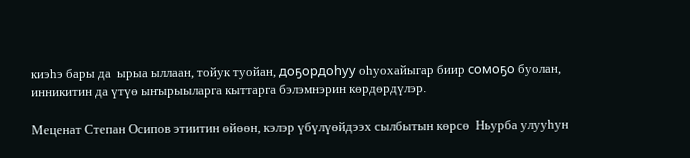киэһэ бары да  ырыа ыллаан, тойук туойан, доҕордоһуу оһуохайыгар биир сомоҕо буолан,  инникитин да үтүө ыҥырыыларга кыттарга бэлэмнэрин көрдөрдүлэр.

Меценат Степан Осипов этиитин өйөөн, кэлэр үбүлүөйдээх сылбытын көрсө  Ньурба улууһун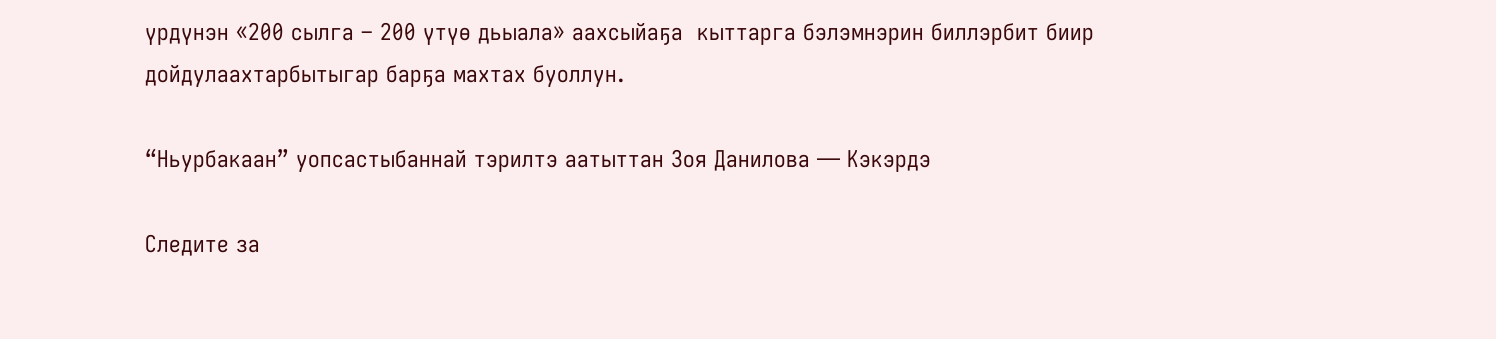үрдүнэн «200 сылга – 200 үтүө дьыала» аахсыйаҕа  кыттарга бэлэмнэрин биллэрбит биир  дойдулаахтарбытыгар барҕа махтах буоллун.

“Ньурбакаан” уопсастыбаннай тэрилтэ аатыттан Зоя Данилова — Кэкэрдэ

Следите за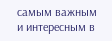самым важным и интересным в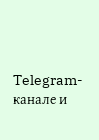Telegram-канале и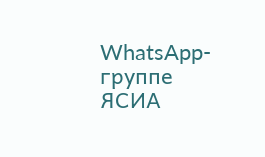WhatsApp-группе ЯСИА